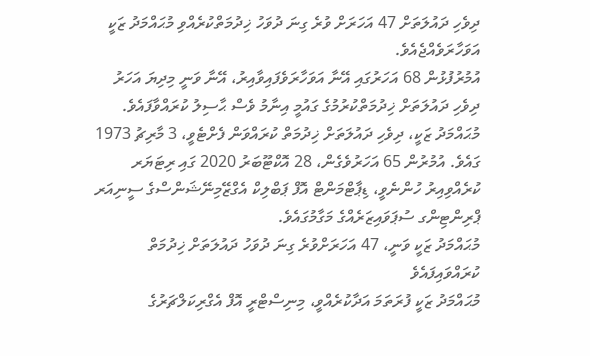ދިވެހި ދައުލަތަށް 47 އަހަރަށް ވުރެ ގިނަ ދުވަހު ޚިދުމަތްކުރެއްވި މުޙައްމަދު ޒަކީ އަވަހާރަވެއްޖެއެވެ.
އުމުރުފުޅުން 68 އަހަރުގައި އޭނާ އަވަހާރަވެފައިވާއިރު، އޭނާ ވަނީ މިދިޔަ އަހަރު ދިވެހި ދައުލަތަށް ޚިދުމަތްކުރުމުގެ ގައުމީ އިނާމު ވެސް ޙާސިލު ކުރައްވާފައެވެ.
މުޙައްމަދު ޒަކީ، ދިވެހި ދައުލަތަށް ޚިދުމަތް ކުރައްވަން ފެށްޓެވީ، 3 މާރިޗު 1973 ގައެވެ. އުމުރުން 65 އަހަރުވެގެން، 28 އޮކްޓޫބަރު 2020 ގައި ރިޓަޔަރ ކުރެއްވިއިރު ހުންނެވީ، ޑިޕާޓްމަންޓް އޮފް ޕަބްލިކް އެގްޒޭމިނޭޝަންސްގެ ސީނިއަރ ޕްރިންޓިންގ ސުޕަވައިޒަރެއްގެ މަގާމުގައެވެ.
މުޙައްމަދު ޒަކީ ވަނީ، 47 އަހަރަށްވުރެ ގިނަ ދުވަހު ދައުލަތަށް ޚިދުމަތް ކުރައްވައިފައެވެ
މުޙައްމަދު ޒަކީ ފުރަތަމަ އަދާކުރެއްވީ، މިނިސްޓްރީ އޮފް އެގްރިކަލްޗަރުގެ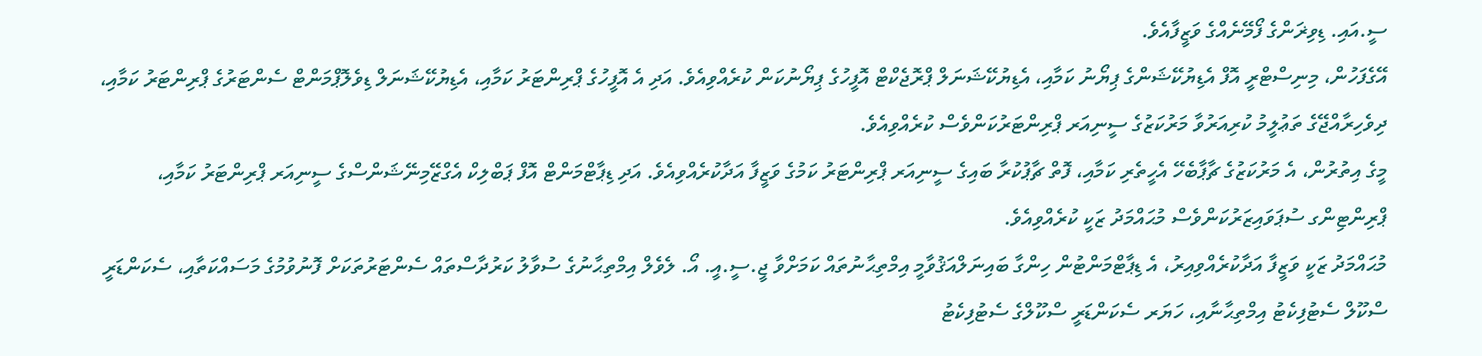ސީ.އައި. ޑިވިޜަންގެ ފޯމޭނެއްގެ ވަޒީފާއެވެ.
އޭގެފަހުން، މިނިސްޓްރީ އޮފް އެޑިޔުކޭޝަންގެ ޕިޔޯނު ކަމާއި، އެޑިޔުކޭޝަނަލް ޕްރޮޖެކްޓް އޮފީހުގެ ޕިޔޯނުކަން ކުރެއްވިއެވެ. އަދި އެ އޮފީހުގެ ޕްރިންޓަރު ކަމާއި، އެޑިޔުކޭޝަނަލް ޑިވެލޮޕްމަންޓް ސެންޓަރުގެ ޕްރިންޓަރު ކަމާއި، ދިވެހިރާއްޖޭގެ ތަޢުލީމު ކުރިއަރުވާ މަރުކަޒުގެ ސީނިއަރ ޕްރިންޓަރުކަންވެސް ކުރެއްވިއެވެ.
މީގެ އިތުރުން، އެ މަރުކަޒުގެ ޗާޕާބެހޭ އެހީތެރި ކަމާއި، ފޮތް ޗާޕުކުރާ ބައިގެ ސީނިއަރ ޕްރިންޓަރު ކަމުގެ ވަޒީފާ އަދާކުރެއްވިއެވެ. އަދި ޑިޕާޓްމަންޓް އޮފް ޕަބްލިކް އެގްޒޭމިނޭޝަންސްގެ ސީނިއަރ ޕްރިންޓަރު ކަމާއި، ޕްރިންޓިންގ ސުޕަވައިޒަރުކަންވެސް މުޙައްމަދު ޒަކީ ކުރެއްވިއެވެ.
މުޙައްމަދު ޒަކީ ވަޒީފާ އަދާކުރެއްވިއިރު، އެ ޑިޕާޓްމަންޓުން ހިންގާ ބައިނަލްއަޤުވާމީ އިމްތިޙާނުތައް ކަމަށްވާ ޖީ.ސީ.އީ. އޯ. ލެވެލް އިމްތިޙާނުގެ ސުވާލު ކަރުދާސްތައް ސެންޓަރުތަކަށް ފޮނުވުމުގެ މަސައްކަތާއި، ސެކަންޑަރީ ސްކޫލް ސެޓުފިކެޓު އިމްތިޙާނާއި، ހަޔަރ ސެކަންޑަރީ ސްކޫލްގެ ސެޓުފިކެޓު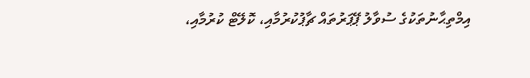އިމްތިޙާނުތަކުގެ ސުވާލު ޕޭޕަރުތައް ޗާޕުކުރުމާއި، ކޮލޭޓް ކުރުމާއި،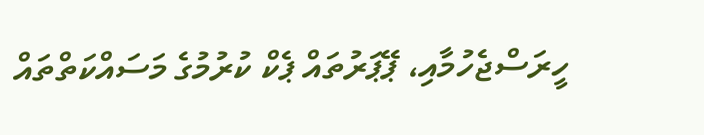ހީރަސްޖެހުމާއި، ޕޭޕަރުތައް ޕެކް ކުރުމުގެ މަސައްކަތްތައް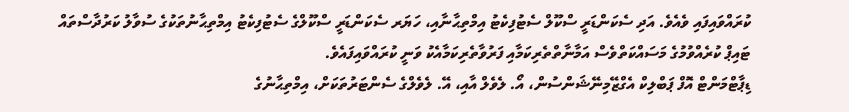ކުރައްވައިފައި ވެއެވެ. އަދި ސެކަންޑަރީ ސްކޫލް ސެޓުފިކެޓު އިމްތިޙާނާއި، ހަޔަރ ސެކަންޑަރީ ސްކޫލްގެ ސެޓުފިކެޓު އިމްތިޙާނުތަކުގެ ސުވާލު ކަރުދާސްތައް ޓައިޕް ކުރެއްވުމުގެ މަސައްކަތްވެސް އަމާނާތްތެރިކަމާއި ފަރުވާތެރިކަމާއެކު ވަނީ ކުރައްވައިފައެވެ.
ޑިޕާޓްމަންޓް އޮފް ޕަބްލިކް އެގްޒޭމިނޭޝަންސުން، އޯ. ލެވެލް އާއި، އޭ. ލެވެލްގެ ސެންޓަރުތަކަށް، އިމްތިޙާނުގެ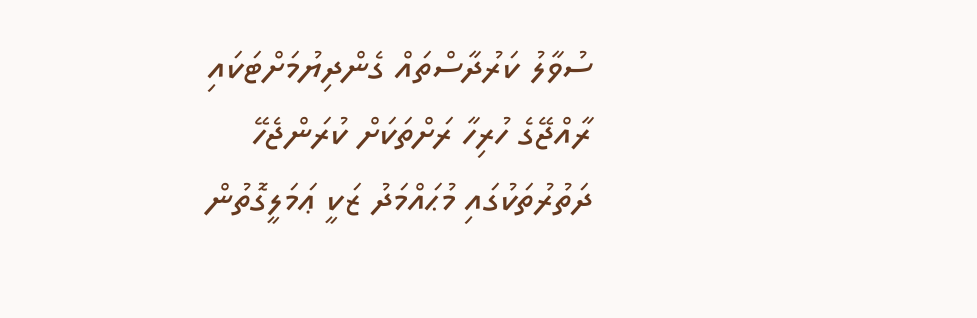ސުވާލު ކަރުދާސްތައް ގެންދިޔުމަށްޓަކައި ރާއްޖޭގެ ހުރިހާ ރަށްތަކަށް ކުރަންޖެހޭ ދަތުރުތަކުގައި މުޙައްމަދު ޒަކީ ޢަމަލީގޮތުން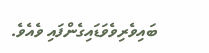ބައިވެރިވެވަޑައިގެންފައި ވެއެވެ.